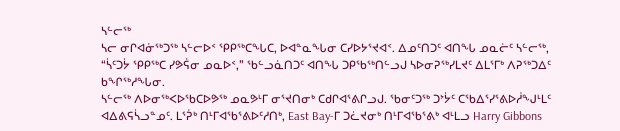ᓴᓪᓕᖅ
ᓴᓕ ᓂᒋᐊᓃᖅᑐᖅ ᓴᓪᓕᐅᑉ ᕿᑭᖅᑕᖓᑕ, ᐅᐊᓐᓇᖓᓂ ᑕᓯᐅᔭᕐᔪᐊᑉ. ᐃᓄᑦᑎᑐᑦ ᐊᑎᖓ ᓄᓇᓖᑦ ᓴᓪᓕᖅ, “ᓵᑦᑐᔮ ᕿᑭᖅᑕ ᓯᕗᕌᓂ ᓄᓇᐅᑉ,” ᖃᓪᓗᓈᑎᑐᑦ ᐊᑎᖓ ᑐᑭᖃᖅᑎᓪᓗᒍ ᓴᐅᓂᕈᖅᓯᒪᔪᑦ ᐃᒪᕐᒥᒃ ᐱᕈᖅᑐᐃᑦ ᑲᖏᖅᓱᖓᓂ.
ᓴᓪᓕᖅ ᐱᐅᓂᖅᐸᐅᖃᑕᐅᕗᖅ ᓄᓇᕗᒻᒥ ᓂᕐᔪᑎᓂᒃ ᑕᑯᒋᐊᕐᕕᒋᓗᒍ. ᖃᓂᑦᑐᖅ ᑐᔾᔮᑦ ᑕᖃᐃᕐᓯᕐᕕᐅᓲᖑᒻᒪᑦ ᐊᐃᕕᕋᓵᓗᓐᓄᑦ. ᒪᕐᕉᒃ ᑎᒻᒥᐊᖃᕐᕕᐅᑦᓱᑎᒃ, East Bay-ᒥ ᑐᓛᔪᓂᒃ ᑎᒻᒥᐊᖃᕐᕕᒃ ᐊᒻᒪᓗ Harry Gibbons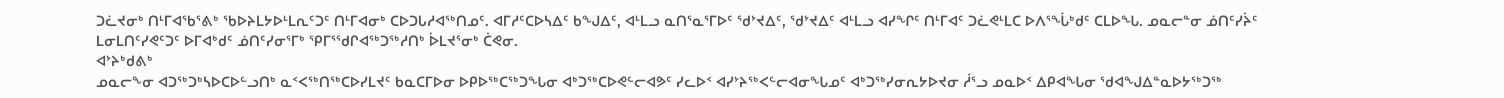ᑐᓛᔪᓂᒃ ᑎᒻᒥᐊᖃᕐᕕᒃ ᖃᐅᔨᒪᔭᐅᒻᒪᕆᑦᑐᑦ ᑎᒻᒥᐊᓂᒃ ᑕᐅᑐᒐᓱᐊᖅᑎᓄᑦ. ᐊᒥᓱᑦᑕᐅᓴᐃᑦ ᑲᖑᐃᑦ, ᐊᒻᒪᓗ ᓇᑎᕐᓇᕐᒥᐅᑦ ᖁᔾᔪᐃᑦ, ᖁᔾᔪᐃᑦ ᐊᒻᒪᓗ ᐊᓯᖏᑦ ᑎᒻᒥᐊᑦ ᑐᓛᕙᒻᒪᑕ ᐅᐱᕐᖔᒃᑯᑦ ᑕᒪᐅᖓ. ᓄᓇᓕᓐᓂ ᓅᑎᑦᓯᔩᑦ ᒪᓂᒪᑎᑦᓯᕙᑦᑐᑦ ᐅᒥᐊᒃᑯᑦ ᓅᑎᑦᓯᓂᕐᒥᒃ ᕿᒥᕐᖁᒋᐊᖅᑐᖅᓱᑎᒃ ᐆᒪᔪᕐᓂᒃ ᑖᕙᓂ.
ᐊᔾᔨᒃᑯᕕᒃ
ᓄᓇᓕᖕᓂ ᐊᑐᖅᑐᒃᓴᐅᑕᐅᓪᓗᑎᒃ ᓇᑉᐸᖅᑎᖅᑕᐅᓯᒪᔪᑦ ᑲᓇᑕᒥᐅᓂ ᐅᑭᐅᖅᑕᖅᑐᖓᓂ ᐊᒃᑐᖅᑕᐅᕙᓪᓕᐊᕗᑦ ᓯᓚᐅᑉ ᐊᓯᔾᔨᖅᐸᓪᓕᐊᓂᖓᓄᑦ ᐊᒃᑐᖅᓯᓂᕆᔭᐅᔪᓂ ᓲᕐᓗ ᓄᓇᐅᑉ ᐃᑭᐊᖓᓂ ᖁᐊᖑᐃᓐᓇᐅᔭᖅᑐᖅ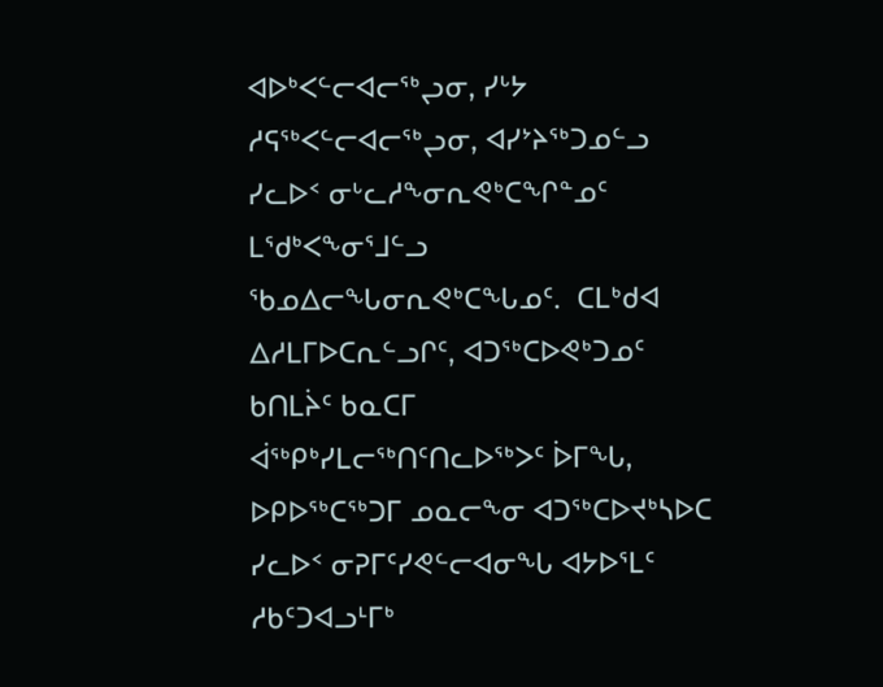ᐊᐅᒃᐸᓪᓕᐊᓕᖅᖢᓂ, ᓯᒡᔭ ᓱᕋᖅᐸᓪᓕᐊᓕᖅᖢᓂ, ᐊᓯᔾᔨᖅᑐᓄᓪᓗ ᓯᓚᐅᑉ ᓂᒡᓚᓱᖕᓂᕆᕙᒃᑕᖏᓐᓄᑦ ᒪᖁᒃᐸᖕᓂᕐᒧᓪᓗ ᖃᓄᐃᓕᖓᓂᕆᕙᒃᑕᖓᓄᑦ.  ᑕᒪᒃᑯᐊ ᐃᓱᒪᒥᐅᑕᕆᓪᓗᒋᑦ, ᐊᑐᖅᑕᐅᕙᒃᑐᓄᑦ ᑲᑎᒪᔩᑦ ᑲᓇᑕᒥ ᐋᖅᑭᒃᓯᒪᓕᖅᑎᑦᑎᓚᐅᖅᐳᑦ ᐆᒥᖓ, ᐅᑭᐅᖅᑕᖅᑐᒥ ᓄᓇᓕᖕᓂ ᐊᑐᖅᑕᐅᔪᒃᓴᐅᑕ
ᓯᓚᐅᑉ ᓂᕈᒥᑦᓯᕙᓪᓕᐊᓂᖓ ᐊᔭᐅᕐᒪᑦ ᓱᑲᑦᑐᐊᓗᒻᒥᒃ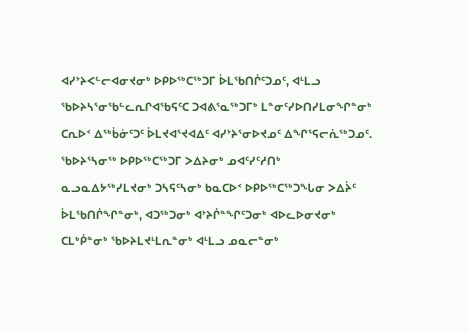ᐊᓯᔾᔨᐸᓪᓕᐊᓂᔪᓂᒃ ᐅᑭᐅᖅᑕᖅᑐᒥ ᐆᒪᖃᑎᒌᑦᑐᓄᑦ, ᐊᒻᒪᓗ ᖃᐅᔨᓴᕐᓂᖃᓪᓚᕆᒋᐊᖃᕋᑦᑕ ᑐᐊᕕᕐᓇᖅᑐᒥᒃ ᒪᓐᓂᑦᓯᐅᑎᓯᒪᓂᖏᓐᓂᒃ ᑕᕆᐅᑉ ᐃᖅᑳᓃᑦᑐᑦ ᐆᒪᔪᐊᕐᔪᐊᐃᑦ ᐊᓯᔾᔨᕐᓂᐅᔪᓄᑦ ᐃᖏᕐᕋᓕᕇᖅᑐᓄᑦ.
ᖃᐅᔨᕐᓴᓂᖅ ᐅᑭᐅᖅᑕᖅᑐᒥ ᐳᐃᔨᓂᒃ ᓄᐊᑦᓯᑦᓱᑎᒃ ᓇᓗᓇᐃᔭᖅᓯᒪᔪᓂᒃ ᑐᓴᕋᑦᓴᓂᒃ ᑲᓇᑕᐅᑉ ᐅᑭᐅᖅᑕᖅᑐᖓᓂ ᐳᐃᔩᑦ ᐆᒪᖃᑎᒌᖏᓐᓂᒃ, ᐊᑐᖅᑐᓂᒃ ᐊᔾᔨᒌᓐᖏᑦᑐᓂᒃ ᐊᐅᓚᐅᓂᔪᓂᒃ ᑕᒪᒃᑮᓐᓂᒃ ᖃᐅᔨᒪᔪᒻᒪᕆᓐᓂᒃ ᐊᒻᒪᓗ ᓄᓇᓕᓐᓂᒃ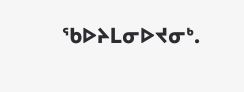ᖃᐅᔨᒪᓂᐅᔪᓂᒃ.